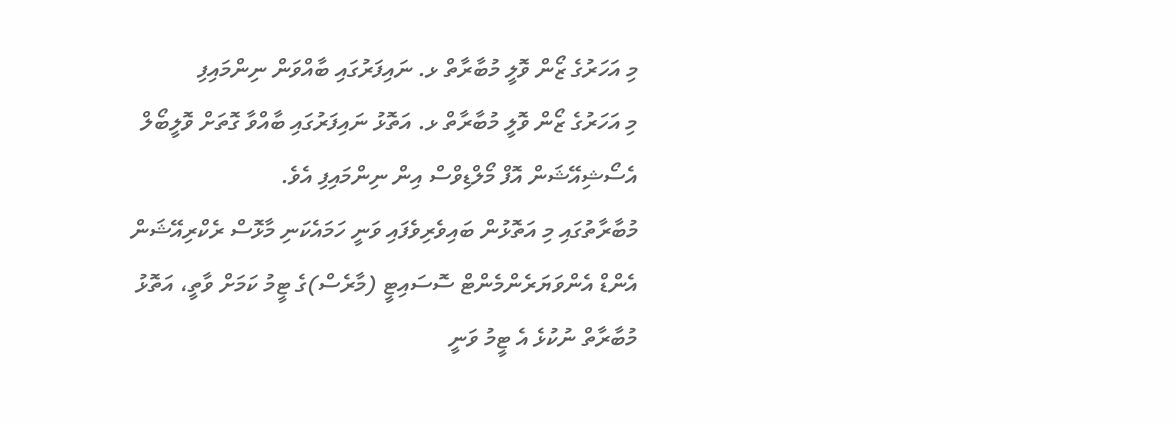މި އަހަރުގެ ޒޯން ވޮލީ މުބާރާތް ޅ. ނައިފަރުގައި ބާއްވަން ނިންމައިފި
މި އަހަރުގެ ޒޯން ވޮލީ މުބާރާތް ޅ. އަތޮޅު ނައިފަރުގައި ބާއްވާ ގޮތަށް ވޮލީބޯލް އެސޯޝިއޭޝަން އޮފް މޯލްޑިވްސް އިން ނިންމައިފި އެވެ.
މުބާރާތުގައި މި އަތޮޅުން ބައިވެރިވެފައި ވަނީ ހަމައެކަނި މާޅޮސް ރެކްރިއޭޝަން އެންޑް އެންވަޔަރެންމެންޓް ސޮސައިޓީ (މާރެސް)ގެ ޓީމު ކަމަށް ވާތީ، އަތޮޅު މުބާރާތް ނުކުޅެ އެ ޓީމު ވަނީ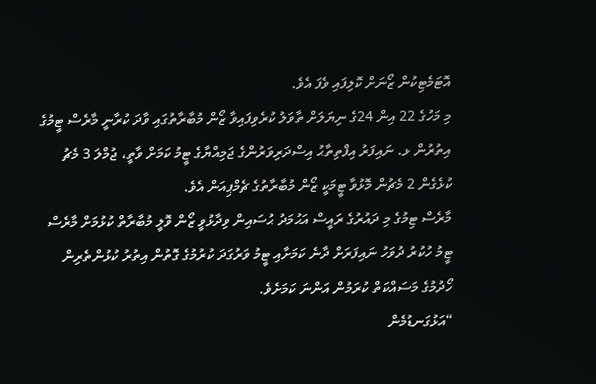އޮޓަމެޓިކުން ޒޯނަށް ކޮލިފައި ވެފަ އެވެ.
މި މަހުގެ 22 އިން 24ގެ ނިޔަލަށް ތާވަލު ކުރެވިފައިވާ ޒޯން މުބާރާތުގައި ވާދަ ކުރާނީ މާރެސް ޓީމުގެ އިތުރުން ޅ. ނައިފަރު އިފްތިތާޙު އިސްދަރިވަރުންގެ ޖަމިއްޔާގެ ޓީމު ކަމަށް ވާތީ، ޖުމްލަ 3 މެޗު ކުޅެގެން 2 މެޗުން މޮޅުވާ ޓީމަކީ ޒޯން މުބާރާތުގެ ޗެމްޕިއަން އެވެ.
މާރެސް ޓިމުގެ މި ދައުރުގެ ރައީސް އަޙުމަދު ޙުސައިން ވިދާޅުވީ ޒޯން ވޮލީ މުބާރާތް ކުޅުމަށް މާރެސް ޓީމު ހުކުރު ދުވަހު ނައިފަރަށް ދާނެ ކަމަށާއި ޓީމު ވަރުގަދަ ކުރުމުގެ ގޮތުން އިތުރު ކުޅުންތެރިން ހޯދުމުގެ މަސައްކަތް ކުރަމުން އަންނަ ކަމަށެވެ.
“އަޅުގަނޑުމެން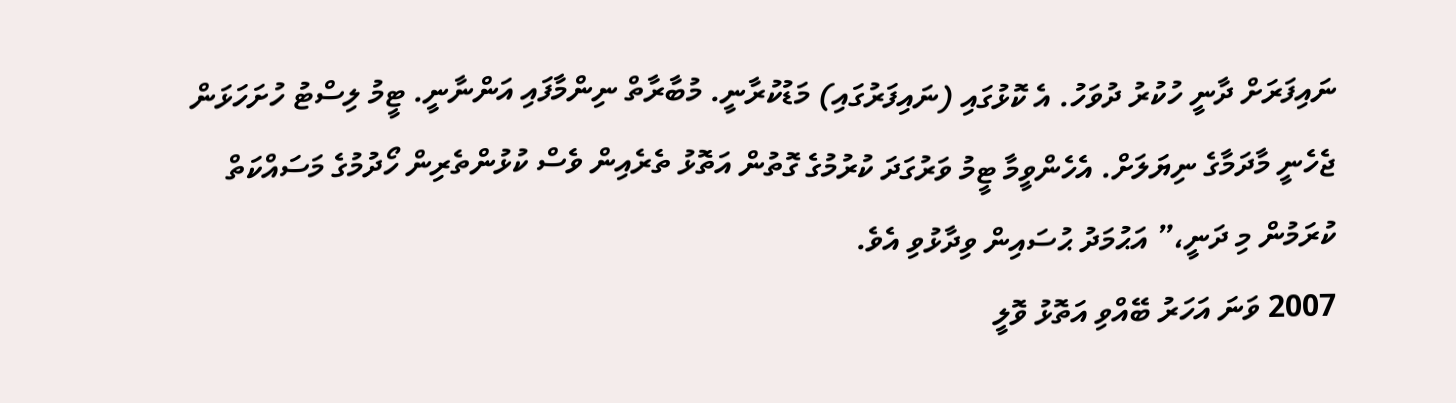ނައިފަރަށް ދާނީ ހުކުރު ދުވަހު. އެ ކޮޅުގައި (ނައިފަރުގައި) މަޑުކުރާނީ. މުބާރާތް ނިންމާފައި އަންނާނީ. ޓީމު ލިސްޓު ހުށަހަޅަން ޖެހެނީ މާދަމާގެ ނިޔަލަށް. އެހެންވީމާ ޓީމު ވަރުގަދަ ކުރުމުގެ ގޮތުން އަތޮޅު ތެރެއިން ވެސް ކުޅުންތެރިން ހޯދުމުގެ މަސައްކަތް ކުރަމުން މި ދަނީ،” އަޙުމަދު ޙުސައިން ވިދާޅުވި އެވެ.
2007 ވަނަ އަހަރު ބޭއްވި އަތޮޅު ވޮލީ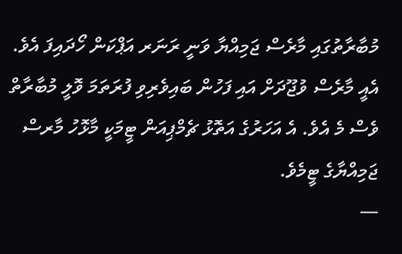މުބާރާތުގައި މާރެސް ޖަމިއްޔާ ވަނީ ރަނަރ އަޕްކަން ހޯދައިފަ އެވެ. އެއީ މާރެސް ވުޖޫދަށް އައި ފަހުން ބައިވެރިވި ފުރަތަމަ ވޮލީ މުބާރާތް ވެސް މެ އެވެ. އެ އަހަރުގެ އަތޮޅު ޗެމްޕިއަން ޓީމަކީ މާޅޮހު މާރސް ޖަމިއްޔާގެ ޓީމެވެ.
—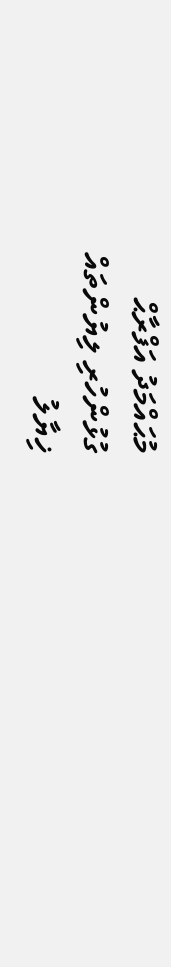މުޙައްމަދު އަފްރާޙް
ގުޅުންހުރި ލިޔުންތައް
ޚިޔާލު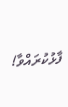ފާޅުކުރައްވާ!